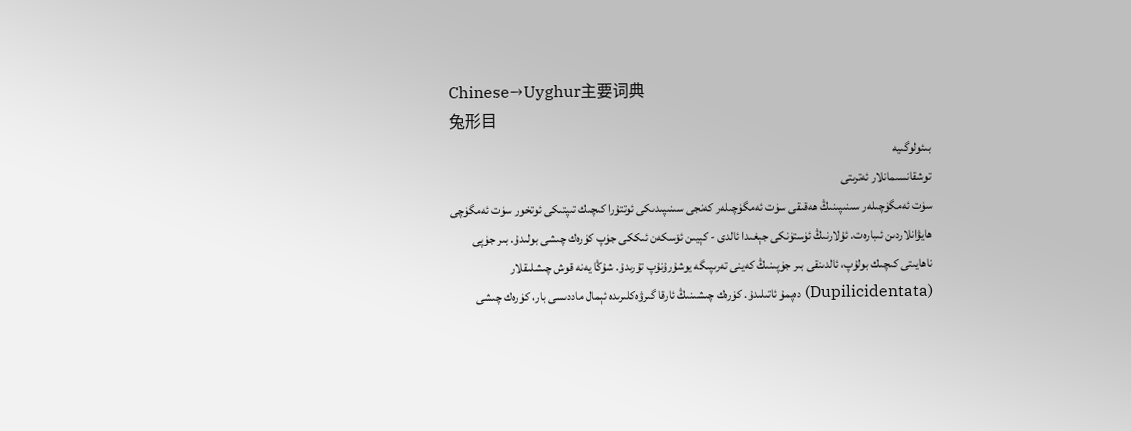Chinese→Uyghur主要词典
兔形目
بىئولوگىيە
توشقانسىمانلار ئەترىتى
سۈت ئەمگۈچىلەر سىنىپىنىڭ ھەقىقى سۈت ئەمگۈچىلەر كەنجى سىنىپىدىكى ئوتتۇرا كىچىك تىپتىكى ئوتخور سۈت ئەمگۈچى ھايۋانلاردىن ئىبارەت. ئۇلارنىڭ ئۈستۈنكى جېغىدا ئالدى - كېيىن ئۆسكەن ئىككى جۈپ كۈرەك چىشى بولىدۇ. بىر جۈپى ناھايىتى كىچىك بولۇپ، ئالدىنقى بىر جۈپىنىڭ كەينى تەرىپىگە يوشۇرۇنۇپ تۇرىدۇ. شۇڭا يەنە قوش چىشلىقلار (Dupilicidentata) دەپمۇ ئاتىلىدۇ. كۈرەك چىشىنىڭ ئارقا گىرۋەكلىرىدە ئېمال ماددىسى بار، كۈرەك چىشى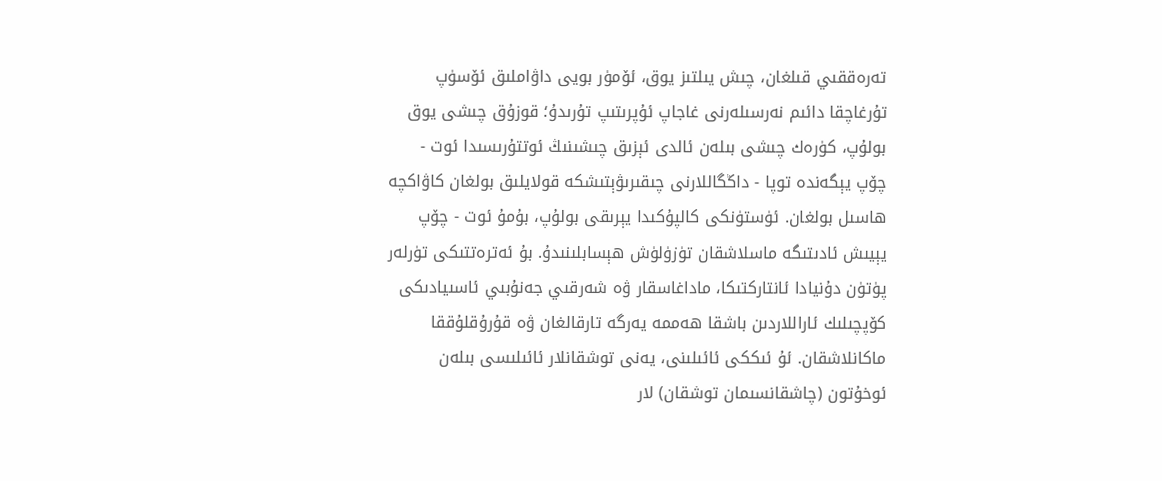تەرەققىي قىلغان، چىش يىلتىز يوق، ئۆمۈر بويى داۋاملىق ئۆسۈپ تۇرغاچقا دائىم نەرسىلەرنى غاجاپ ئۇپرىتىپ تۇرىدۇ؛ قوزۇق چىشى يوق بولۇپ، كۈرەك چىشى بىلەن ئالدى ئېزىق چىشىنىڭ ئوتتۇرىسىدا ئوت - چۆپ يېگەندە توپا - داڭگاللارنى چىقىرىۋېتىشكە قولايلىق بولغان كاۋاكچە ھاسىل بولغان. ئۈستۈنكى كالپۇكىدا يېرىقى بولۇپ، بۇمۇ ئوت - چۆپ يېيىش ئادىتىگە ماسلاشقان تۈزۈلۈش ھېسابلىنىدۇ. بۇ ئەترەتتىكى تۈرلەر پۈتۈن دۇنيادا ئانتاركتىكا، ماداغاسقار ۋە شەرقىي جەنۇبىي ئاسىيادىكى كۆپچىلىك ئاراللاردىن باشقا ھەممە يەرگە تارقالغان ۋە قۇرۇقلۇققا ماكانلاشقان. ئۇ ئىككى ئائىلىنى، يەنى توشقانلار ئائىلىسى بىلەن ئوخۇتون (چاشقانسىمان توشقان) لار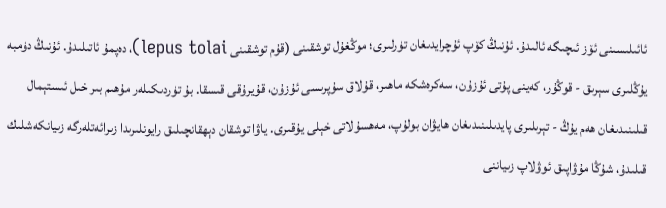ئائىلىسىنى ئۆز ئىچىگە ئالىدۇ. ئۇنىڭ كۆپ ئۇچرايدىغان تۈرلىرى؛ موڭغۇل توشقىنى (قۇم توشقىنى lepus tolai)، دەپمۇ ئاتىلىدۇ. ئۇنىڭ دۈمبە يۇڭلىرى سېرىق - قوڭۇر، كەينى پۇتى ئۇزۇن، سەكرەشكە ماھىر، قۇلاق سۇپرىسى ئۇزۇن، قۇيرۇقى قىسقا. بۇ تۈردىكىلەر مۇھىم بىر خىل ئىستېمال قىلىنىدىغان ھەم يۇڭ - تېرىلىرى پايدىلىنىدىغان ھايۋان بولۇپ، مەھسۇلاتى خېلى يۇقىرى. ياۋا توشقان دېھقانچىلىق رايونلىرىدا زىرائەتلەرگە زىيانكەشلىك قىلىدۇ، شۇڭا مۇۋاپىق ئوۋلاپ زىياننى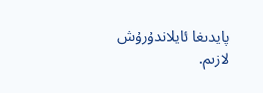پايدىغا ئايلاندۇرۇش لازىم.